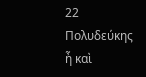22
Πολυδεύκης
ἦ καὶ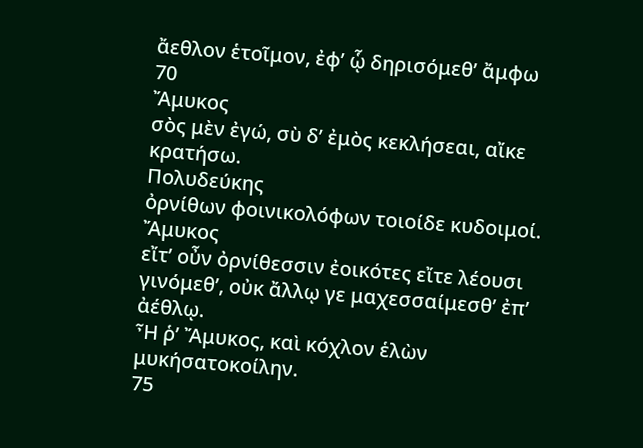ἄεθλον ἑτοῖμον, ἐφʼ ᾧ δηρισόμεθʼ ἄμφω
70
Ἄμυκος
σὸς μὲν ἐγώ, σὺ δʼ ἐμὸς κεκλήσεαι, αἴκε κρατήσω.
Πολυδεύκης
ὀρνίθων φοινικολόφων τοιοίδε κυδοιμοί.
Ἄμυκος
εἴτʼ οὖν ὀρνίθεσσιν ἐοικότες εἴτε λέουσι
γινόμεθʼ, οὐκ ἄλλῳ γε μαχεσσαίμεσθʼ ἐπʼ ἀέθλῳ.
Ἦ ῥʼ Ἄμυκος, καὶ κόχλον ἑλὼν μυκήσατοκοίλην.
75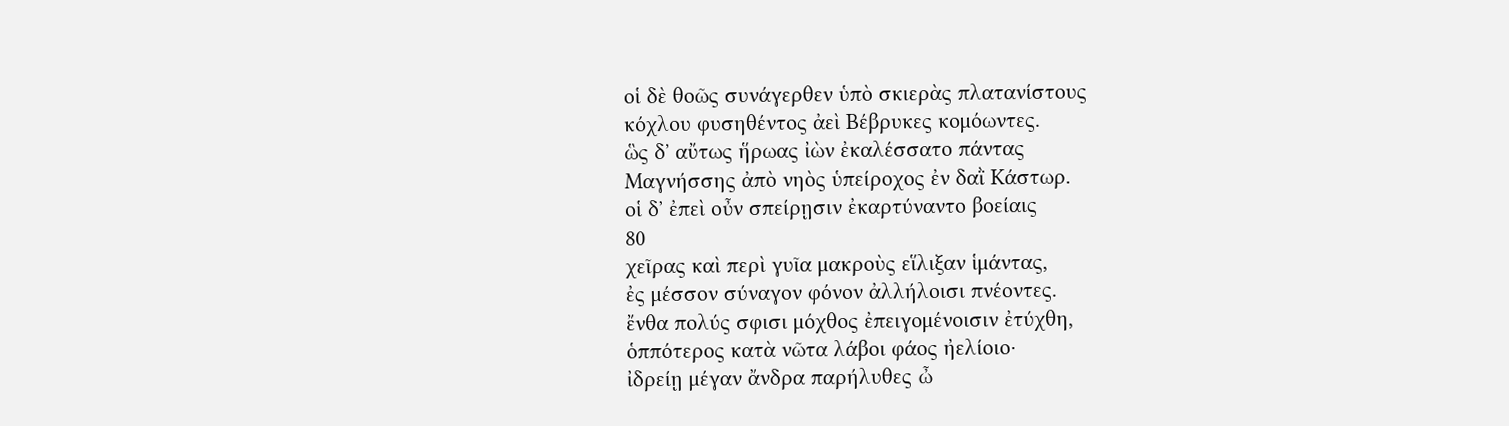οἱ δὲ θοῶς συνάγερθεν ὑπὸ σκιερὰς πλατανίστους
κόχλου φυσηθέντος ἀεὶ Βέβρυκες κομόωντες.
ὣς δʼ αὔτως ἥρωας ἰὼν ἐκαλέσσατο πάντας
Μαγνήσσης ἀπὸ νηὸς ὑπείροχος ἐν δαῒ Κάστωρ.
οἱ δʼ ἐπεὶ οὖν σπείρῃσιν ἐκαρτύναντο βοείαις
80
χεῖρας καὶ περὶ γυῖα μακροὺς εἵλιξαν ἱμάντας,
ἐς μέσσον σύναγον φόνον ἀλλήλοισι πνέοντες.
ἔνθα πολύς σφισι μόχθος ἐπειγομένοισιν ἐτύχθη,
ὁππότερος κατὰ νῶτα λάβοι φάος ἠελίοιο·
ἰδρείῃ μέγαν ἄνδρα παρήλυθες ὦ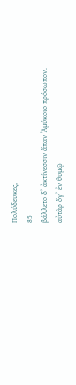Πολύδευκες,
85
βάλλετο δʼ ἀκτίνεσσιν ἅπαν Ἀμύκοιο πρόσωπον.
αὐτὰρ ὅγʼ ἐν θυμῷ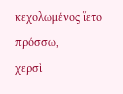κεχολωμένος ἵετο πρόσσω,
χερσὶ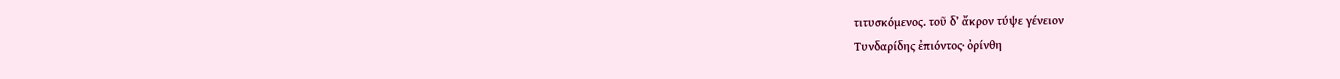τιτυσκόμενος. τοῦ δʼ ἄκρον τύψε γένειον
Τυνδαρίδης ἐπιόντος· ὀρίνθη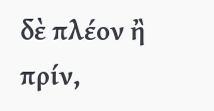δὲ πλέον ἢ πρίν,